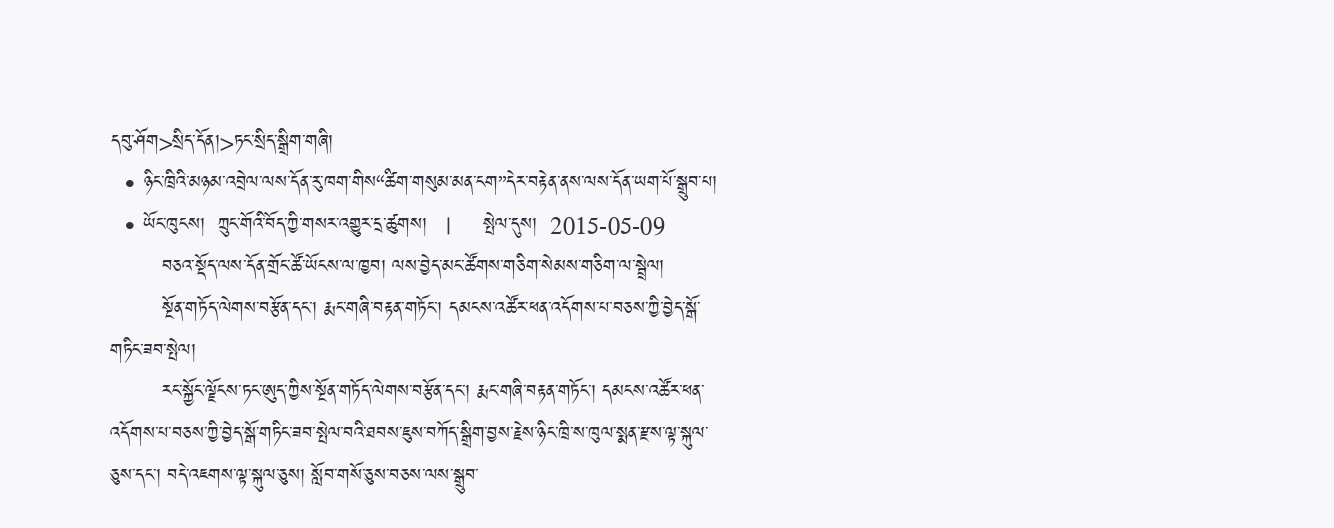དབུ་ཤོག>སྲིད་དོན།>ཏང་སྲིད་སྒྲིག་གཞི།
  • ཉིང་ཁྲིའི་མཉམ་འབྲེལ་ལས་དོན་རུ་ཁག་གིས“ཚིག་གསུམ་མན་ངག”དེར་བརྟེན་ནས་ལས་དོན་ཡག་པོ་སྒྲུབ་པ།
  • ཡོང་ཁུངས།  ཀྲུང་གོའི་བོད་ཀྱི་གསར་འགྱུར་དྲ་ཚུགས།   |     སྤེལ་དུས།  2015-05-09
        བཅའ་སྡོད་ལས་དོན་གྲོང་ཚོ་ཡོངས་ལ་ཁྱབ། ལས་བྱེད་མང་ཚོགས་གཅིག་སེམས་གཅིག་ལ་སྦྲེལ།
        སྔོན་གཏོད་ལེགས་བརྩོན་དང་། རྨང་གཞི་བརྟན་གཏོང་། དམངས་འཚོར་ཕན་འདོགས་པ་བཅས་ཀྱི་བྱེད་སྒོ་གཏིང་ཟབ་སྤེལ།
        རང་སྐྱོང་ལྗོངས་ཏང་ཨུད་ཀྱིས་སྔོན་གཏོད་ལེགས་བརྩོན་དང་། རྨང་གཞི་བརྟན་གཏོང་། དམངས་འཚོར་ཕན་འདོགས་པ་བཅས་ཀྱི་བྱེད་སྒོ་གཏིང་ཟབ་སྤེལ་བའི་ཐབས་ཇུས་བཀོད་སྒྲིག་བྱས་རྗེས་ཉིང་ཁྲི་ས་ཁུལ་སྨན་རྫས་ལྟ་སྐུལ་ཅུས་དང་། བདེ་འཇགས་ལྟ་སྐུལ་ཅུས། སློབ་གསོ་ཅུས་བཅས་ལས་སྒྲུབ་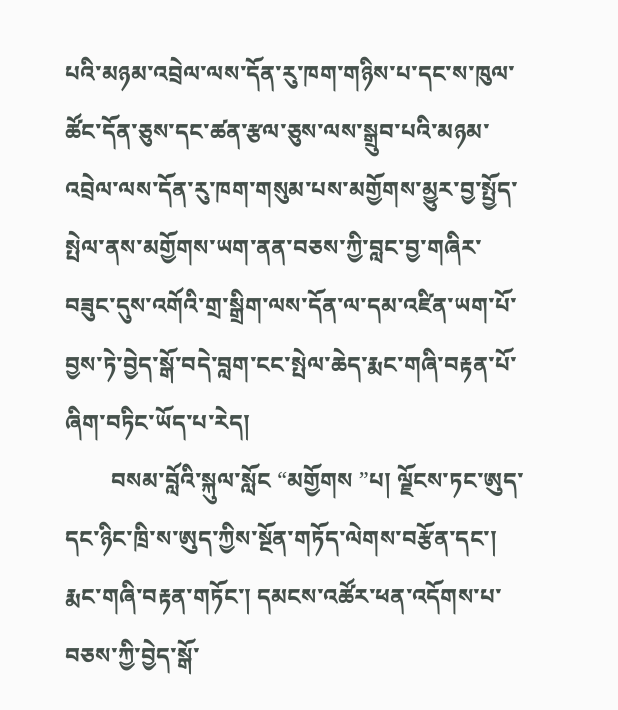པའི་མཉམ་འབྲེལ་ལས་དོན་རུ་ཁག་གཉིས་པ་དང་ས་ཁུལ་ཚོང་དོན་ཅུས་དང་ཚན་རྩལ་ཅུས་ལས་སྒྲུབ་པའི་མཉམ་འབྲེལ་ལས་དོན་རུ་ཁག་གསུམ་པས་མགྱོགས་མྱུར་བྱ་སྤྱོད་སྤེལ་ནས་མགྱོགས་ཡག་ནན་བཅས་ཀྱི་བླང་བྱ་གཞིར་བཟུང་དུས་འགོའི་གྲ་སྒྲིག་ལས་དོན་ལ་དམ་འཛིན་ཡག་པོ་བྱས་ཏེ་བྱེད་སྒོ་བདེ་བླག་ངང་སྤེལ་ཆེད་རྨང་གཞི་བརྟན་པོ་ཞིག་བཏིང་ཡོད་པ་རེད།
        བསམ་བློའི་སྐུལ་སློང “མགྱོགས ”པ། ལྗོངས་ཏང་ཨུད་དང་ཉིང་ཁྲི་ས་ཨུད་ཀྱིས་སྔོན་གཏོད་ལེགས་བརྩོན་དང་། རྨང་གཞི་བརྟན་གཏོང་། དམངས་འཚོར་ཕན་འདོགས་པ་བཅས་ཀྱི་བྱེད་སྒོ་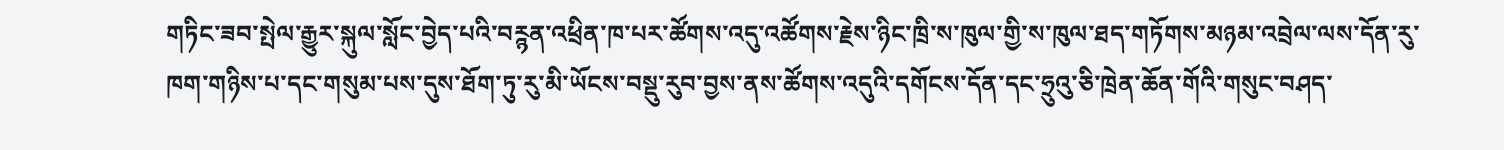གཏིང་ཟབ་སྤེལ་རྒྱུར་སྐུལ་སློང་བྱེད་པའི་བཪྙན་འཕྲིན་ཁ་པར་ཚོགས་འདུ་འཚོགས་རྗེས་ཉིང་ཁྲི་ས་ཁུལ་གྱི་ས་ཁུལ་ཐད་གཏོགས་མཉམ་འབྲེལ་ལས་དོན་རུ་ཁག་གཉིས་པ་དང་གསུམ་པས་དུས་ཐོག་ཏུ་རུ་མི་ཡོངས་བསྡུ་རུབ་བྱས་ནས་ཚོགས་འདུའི་དགོངས་དོན་དང་ཧྲུའུ་ཅི་ཁྲེན་ཆོན་གོའི་གསུང་བཤད་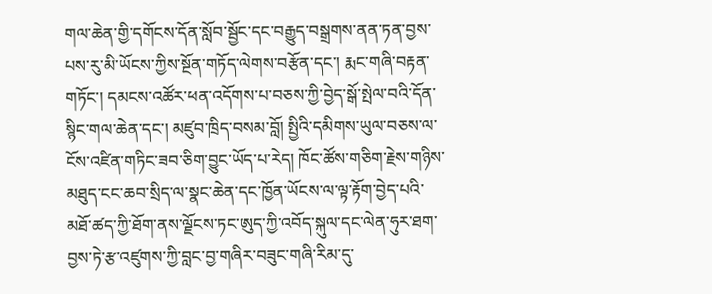གལ་ཆེན་གྱི་དགོངས་དོན་སློབ་སྦྱོང་དང་བརྒྱུད་བསྒྲགས་ནན་ཏན་བྱས་པས་རུ་མི་ཡོངས་ཀྱིས་སྔོན་གཏོད་ལེགས་བརྩོན་དང་། རྨང་གཞི་བརྟན་གཏོང་། དམངས་འཚོར་ཕན་འདོགས་པ་བཅས་ཀྱི་བྱེད་སྒོ་སྤེལ་བའི་དོན་སྙིང་གལ་ཆེན་དང་། མཛུབ་ཁྲིད་བསམ་བློ། སྤྱིའི་དམིགས་ཡུལ་བཅས་ལ་ངོས་འཛིན་གཏིང་ཟབ་ཅིག་བྱུང་ཡོད་པ་རེད། ཁོང་ཚོས་གཅིག་རྗེས་གཉིས་མཐུད་ངང་ཆབ་སྲིད་ལ་སྣང་ཆེན་དང་ཁྱོན་ཡོངས་ལ་ལྟ་རྟོག་བྱེད་པའི་མཐོ་ཚད་ཀྱི་ཐོག་ནས་ལྗོངས་ཏང་ཨུད་ཀྱི་འབོད་སྐུལ་དང་ལེན་ཧུར་ཐག་བྱས་ཏེ་རྩ་འཛུགས་ཀྱི་བླང་བྱ་གཞིར་བཟུང་གཞི་རིམ་དུ་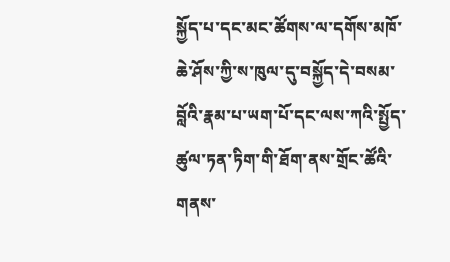སྐྱོད་པ་དང་མང་ཚོགས་ལ་དགོས་མཁོ་ཆེ་ཤོས་ཀྱི་ས་ཁུལ་དུ་བསྐྱོད་དེ་བསམ་བློའི་རྣམ་པ་ཡག་པོ་དང་ལས་ཀའི་སྤྱོད་ཚུལ་ཏན་ཏིག་གི་ཐོག་ནས་གྲོང་ཚོའི་གནས་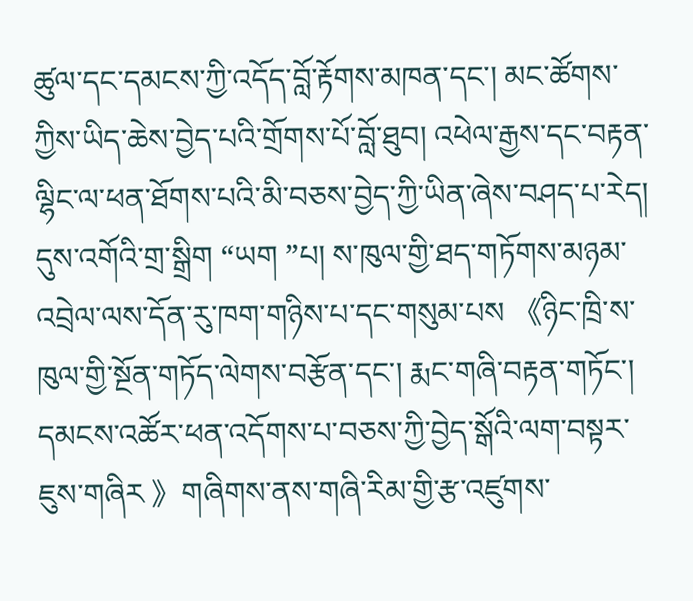ཚུལ་དང་དམངས་ཀྱི་འདོད་བློ་རྟོགས་མཁན་དང་། མང་ཚོགས་ཀྱིས་ཡིད་ཆེས་བྱེད་པའི་གྲོགས་པོ་བློ་ཐུབ། འཕེལ་རྒྱས་དང་བརྟན་ལྷིང་ལ་ཕན་ཐོགས་པའི་མི་བཅས་བྱེད་ཀྱི་ཡིན་ཞེས་བཤད་པ་རེད། དུས་འགོའི་གྲ་སྒྲིག “ཡག ”པ། ས་ཁུལ་གྱི་ཐད་གཏོགས་མཉམ་འབྲེལ་ལས་དོན་རུ་ཁག་གཉིས་པ་དང་གསུམ་པས 《ཉིང་ཁྲི་ས་ཁུལ་གྱི་སྔོན་གཏོད་ལེགས་བརྩོན་དང་། རྨང་གཞི་བརྟན་གཏོང་། དམངས་འཚོར་ཕན་འདོགས་པ་བཅས་ཀྱི་བྱེད་སྒོའི་ལག་བསྟར་ཇུས་གཞིར 》གཞིགས་ནས་གཞི་རིམ་གྱི་རྩ་འཛུགས་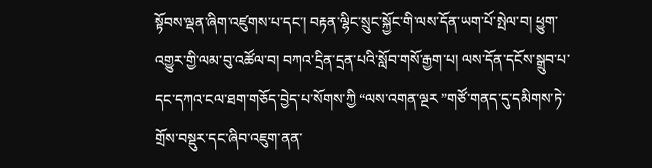སྟོབས་ལྡན་ཞིག་འཛུགས་པ་དང་། བརྟན་ལྷིང་སྲུང་སྐྱོང་གི་ལས་དོན་ཡག་པོ་སྤེལ་བ། ཕྱུག་འགྱུར་གྱི་ལམ་བུ་འཚོལ་བ། བཀའ་དྲིན་དྲན་པའི་སློབ་གསོ་རྒྱག་པ། ལས་དོན་དངོས་སྒྲུབ་པ་དང་དཀའ་ངལ་ཐག་གཅོད་བྱེད་པ་སོགས་ཀྱི “ལས་འགན་ལྔར ”གཙོ་གནད་དུ་དམིགས་ཏེ་གྲོས་བསྡུར་དང་ཞིབ་འཇུག་ནན་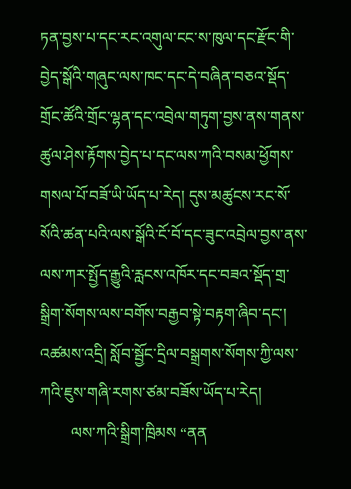ཏན་བྱས་པ་དང་རང་འགུལ་ངང་ས་ཁུལ་དང་རྫོང་གི་བྱེད་སྒོའི་གཞུང་ལས་ཁང་དང་དེ་བཞིན་བཅའ་སྡོད་གྲོང་ཚོའི་གྲོང་ལྷན་དང་འབྲེལ་གཏུག་བྱས་ནས་གནས་ཚུལ་ཤེས་རྟོགས་བྱེད་པ་དང་ལས་ཀའི་བསམ་ཕྱོགས་གསལ་པོ་བཟོ་ཡི་ཡོད་པ་རེད། དུས་མཚུངས་རང་སོ་སོའི་ཚན་པའི་ལས་སྒོའི་ངོ་བོ་དང་ཟུང་འབྲེལ་བྱས་ནས་ལས་ཀར་སྤྱོད་རྒྱུའི་རླངས་འཁོར་དང་བཟའ་སྡོད་གྲ་སྒྲིག་སོགས་ལས་བགོས་བརྒྱབ་སྟེ་བརྟག་ཞིབ་དང་། འཚམས་འདྲི། སློབ་སྦྱོང་དྲིལ་བསྒྲགས་སོགས་ཀྱི་ལས་ཀའི་ཇུས་གཞི་རགས་ཙམ་བཟོས་ཡོད་པ་རེད།
        ལས་ཀའི་སྒྲིག་ཁྲིམས “ནན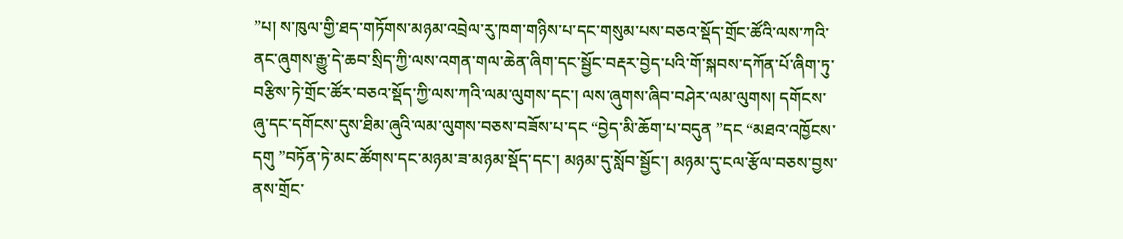”པ། ས་ཁུལ་གྱི་ཐད་གཏོགས་མཉམ་འབྲེལ་རུ་ཁག་གཉིས་པ་དང་གསུམ་པས་བཅའ་སྡོད་གྲོང་ཚོའི་ལས་ཀའི་ནང་ཞུགས་རྒྱུ་དེ་ཆབ་སྲིད་ཀྱི་ལས་འགན་གལ་ཆེན་ཞིག་དང་སྦྱོང་བརྡར་བྱེད་པའི་གོ་སྐབས་དཀོན་པོ་ཞིག་ཏུ་བརྩིས་ཏེ་གྲོང་ཚོར་བཅའ་སྡོད་ཀྱི་ལས་ཀའི་ལམ་ལུགས་དང་། ལས་ཞུགས་ཞིབ་བཤེར་ལམ་ལུགས། དགོངས་ཞུ་དང་དགོངས་དུས་ཐིམ་ཞུའི་ལམ་ལུགས་བཅས་བཟོས་པ་དང “བྱེད་མི་ཆོག་པ་བདུན ”དང “མཐའ་འཁྱོངས་དགུ ”བཏོན་ཏེ་མང་ཚོགས་དང་མཉམ་ཟ་མཉམ་སྡོད་དང་། མཉམ་དུ་སློབ་སྦྱོང་། མཉམ་དུ་ངལ་རྩོལ་བཅས་བྱས་ནས་གྲོང་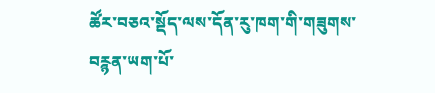ཚོར་བཅའ་སྡོད་ལས་དོན་རུ་ཁག་གི་གཟུགས་བཪྙན་ཡག་པོ་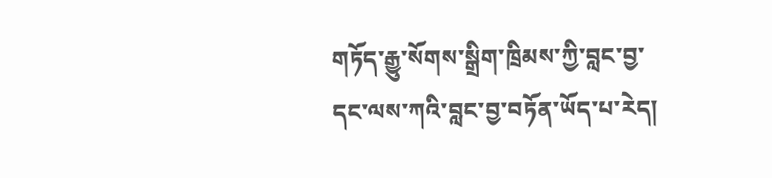གཏོད་རྒྱུ་སོགས་སྒྲིག་ཁྲིམས་ཀྱི་བླང་བྱ་དང་ལས་ཀའི་བླང་བྱ་བཏོན་ཡོད་པ་རེད།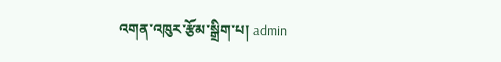འགན་འཁུར་རྩོམ་སྒྲིག་པ། admin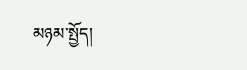མཉམ་སྤྱོད།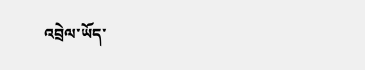འབྲེལ་ཡོད་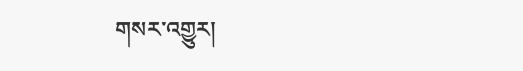གསར་འགྱུར།